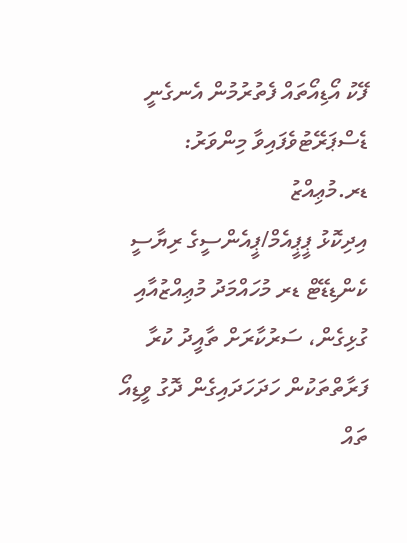ފޭކު އޯޑިއޯތައް ފެތުރުމުން އެނގެނީ ޑެސްޕަރޭޓުވެފައިވާ މިންވަރު: ޑރ.މުޢިއްޒު
އިދިކޮޅު ޕީޕީއެމް/ޕީއެންސީގެ ރިޔާސީ ކެންޑިޑޭޓް ޑރ މުހައްމަދު މުޢިއްޒުއާއި ގުޅިގެން، ސަރުކާރަށް ތާއީދު ކުރާ ފަރާތްތަކުން ހަދަހަދައިގެން ދޮގު ވީޑިއޯ ތައް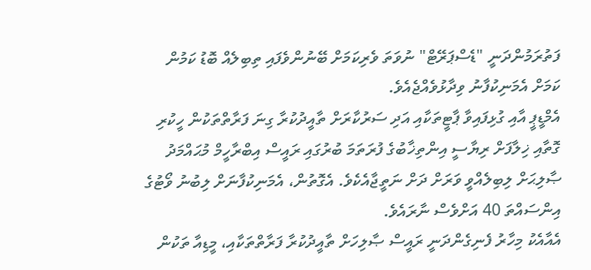ފަތުރަމުންދަނީ "ޑެސްޕަރޭޓް" ނުވަތަ ވެރިކަމަށް ބޭނުންވެފައި ތިބިލެއް ބޮޑު ކަމުން ކަމަށް އެމަނިކުފާނު ވިދާޅުވެއްޖެއެވެ.
އެމްޑީޕީ އާއި ގުޅިފައިވާ ޕާޓީތަކާއި އަދި ސަރުކާރަށް ތާއީދުކުރާ ގިނަ ފަރާތްތަކުން ހީކުރި ގޮތާއި ޚިލާފަށް ރިޔާސީ އިންތިޚާބުގެ ފުރަތަމަ ބުރުގައި ރައީސް އިބްރާހީމް މުޙައްމަދު ޞާލިޙަށް ލިބިލެއްވީ ވަރަށް ދަށް ނަތީޖާއެކެވެ. އެގޮތުން، އެމަނިކުފާނަށް ލިބުނު ވޯޓުގެ އިންސައްތަ 40 އަށްވެސް ނާރައެވެ.
އެއާއެކު މިހާރު ފެނިގެންދަނީ ރައީސް ޞާލިހަށް ތާއީދުކުރާ ފަރާތްތަކާއި، މީޑިއާ ތަކުން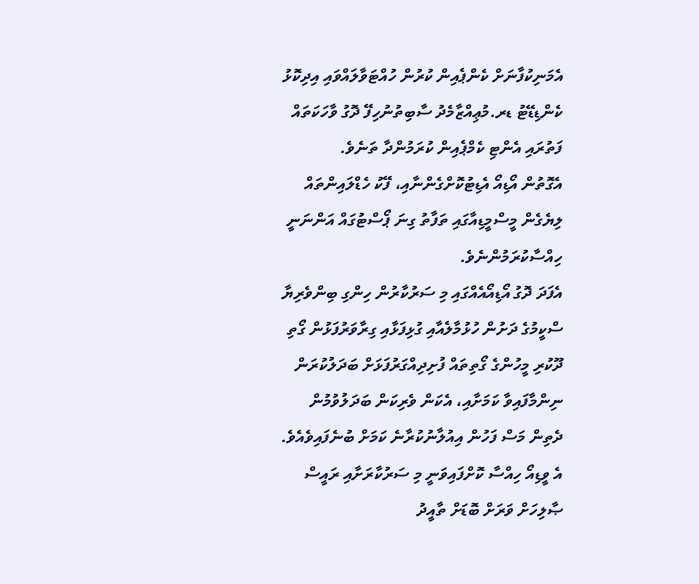އެމަނިކުފާނަށް ކެންޕެއިން ކުރުން ހުއްޓަވާލައްވައި އިދިކޮޅު ކެންޑިޑޭޓު ޑރ.މުޢިއްޒާމެދު ސާބިތުނުހިފޭ ދޮގު ވާހަކަތައް ފަތުރައި އެންޓި ކެމްޕެއިން ކުރަމުންދާ ތަނެވެ.
އެގޮތުން އޯޑިއޯ އެޑިޓުކޮށްގެންނާއި، ފޭކު ހެޑްލައިންތައް ލިޔެގެން މީސްމީޑިއާގައި ތަފާތު ގިނަ ޕޯސްޓުގައް އަންނަނީ ހިއްސާކުރަމުންނެވެ.
އެފަދަ ދޮގު އޯޑިއޯއެއްގައި މި ސަރުކާރުން ހިންގި ބިންވެރިޔާ ސްކީމުގެ ދަށުން ހުޅުމާލެއާއި ގުޅިފަޅާއި ގިރާވަރުފަޅުން ގޯތި ދޫކުރި މީހުންގެ ގޯތިތައް ފުށިދިއްގަރުފަޅަށް ބަދަލުކުރަން ނިންމާފައިވާ ކަމަށާއި، އެކަން ވެރިކަން ބަދަލުވުމުން ދެތިން މަސް ފަހުން އިއުލާނުކުރާނެ ކަމަށް ބުނެފައިވެއެވެ. އެ ވީޑިއޯ ހިއްސާ ކޮށްފައިވަނީ މި ސަރުކާރަށާއި ރައީސް ޞާލިހަށް ވަރަށް ބޮޑަށް ތާއީދު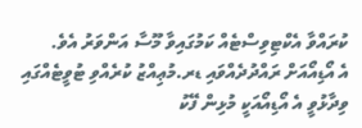ކުރައްވާ އެކްޓިވިސްޓެއް ކަމުގައިވާ މޫސާ އަންވަރު އެވެ.
އެ އޯޑިއޯއަށް ރައްދުދެއްވައި ޑރ.މުޢިއްޒު ކުރެއްވި ޓުވީޓެއްގައި ވިދާޅުވީ އެ އޯޑިއޯއަކީ މުޅިން ފޭކު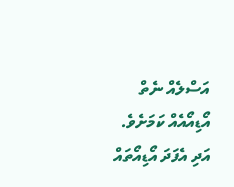އަސްލެއް ނެތް އޯޑިއޯއެއް ކަމަށެވެ. އަދި އެފަދަ އޯޑިއޯތައް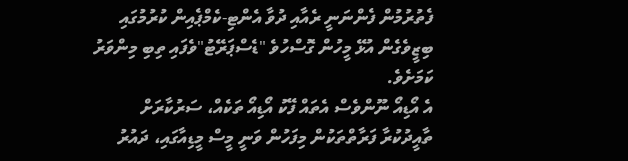ފެތުރުމުން ފެންނަނީ ރެއާއި ދުވާ އެންޓި-ކެމްޕެއިން ކުރުމުގައި ބިޒީވެގެން އުޅޭ މީހުން ގޮސްހުވެ "ޑެސްޕަރޭޓު"ވެފައި ތިބި މިންވަރު ކަމަށެވެ.
އެ އޯޑިއޯ ނޫންވެސް އެތައް ފޭކު އޯޑިއޯ ތަކެއް، ސަރުކާރަށް ތާއީދުކުރާ ފަރާތްތަކުން މިފަހުން ވަނީ މީސް މީޑިއާގައި، ދައުރު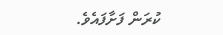ކުރަން ފަށާފައެވެ.